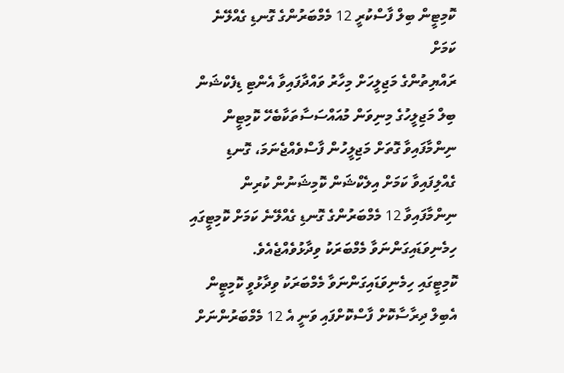ކޮމިޓީން ބިލް ފާސްކުރީ 12 މެމްބަރުންގެ ގޮނޑި ގެއްލޭނެ ކަމަށް
ރައްޔިތުންގެ މަޖިލީހަށް މިހާރު ވައްދާފައިވާ އެންޓި ޑިފެކްޝަން ބިލް މަޖިލީހުގެ މިނިވަން މުއައްސަސާތަކާބެހޭ ކޮމިޓީން ނިންމާފައިވާ ގޮތަށް މަޖިލީހުން ފާސްވެއްޖެނަމަ، ގޮނޑި ގެއްލިފައިވާ ކަމަށް އިލެކްޝަން ކޮމިޝަނުން ކުރިން ނިންމާފައިވާ 12 މެމްބަރުންގެ ގޮނޑި ގެއްލޭނެ ކަމަށް ކޮމިޓީގައި ހިމެނިވަޑައިގަންނަވާ މެމްބަރަކު ވިދާޅުވެއްޖެއެވެ.
ކޮމިޓީގައި ހިމެނިވަޑައިގަންނަވާ މެމްބަރަކު ވިދާޅުވީ ކޮމިޓީން އެބިލް ދިރާސާކޮށް ފާސްކޮށްފައި ވަނީ އެ 12 މެމްބަރުންނަށް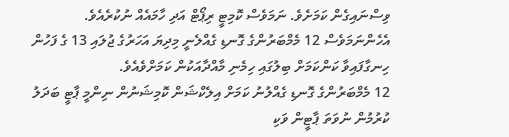ވިސްނައިގެން ކަމަށެވެ. ނަމަވެސް ކޮމިޓީ ރިޕޯޓް އަދި ހާމައެއް ނުކުރެއެވެ. އެހެންނަމަވެސް 12 މެމްބަރުންގެ ގޮނޑި ގެއްލެނީ މިދިޔަ އަހަރުގެ ޖުލައި 13 ގެ ފަހުން ހިނގާފައިވާ ކަންކަމަށް ބިލުގައި ހިމެނި މާއްދާއަކުން ކަމަށްވެއެވެ.
12 މެމްބަރުންގެ ގޮނޑި ގެއްލުނު ކަމަށް އިލެކްޝަން ކޮމިޝަނުން ނިންމީ ޕާޓީ ބަދަލު ކުރުމުން ނުވަތަ ޕާޓީން ވަކި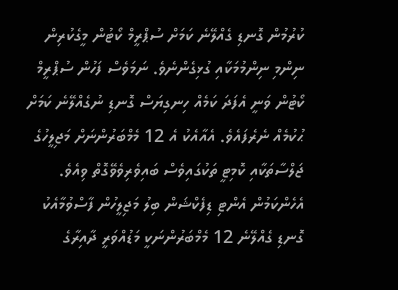ކުރުމުން ގޮނޑި ގެއްލޭނެ ކަމަށް ސުޕްރީމް ކޯޓުން މީގެކުރިން ނިންމި ނިންމުމަކާއި ގުޅިގެންނެވެ. ނަމަވެސް ފަހުން ސުޕްރީމް ކޯޓުން ވަނީ އެފަދަ ކަމެއް ހިނގިޔަސް ގޮނޑި ނުގެއްލޭނެ ކަމަށް ޙުކުމެއް ނެރެފައެވެ. އެއާއެކު އެ 12 މެމްބަރުންނަށް މަޖިލީހުގެ ޖަލްސާތަކާއި ކޮމިޓީ ތަކުގައިވެސް ބައިވެރިވެވޭގޮތް ވިއެވެ.
އެހެންކަމުން އެންޓި ޑިފެކްޝަން ބިލު މަޖިލީހުން ފާސްވުމާއެކު ގޮނޑި ގެއްލޭނެ 12 މެމްބަރުންނަކީ މަޑުއްވަރީ ދާއިރާގެ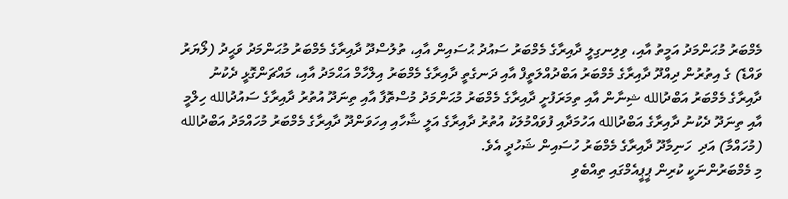މެމްބަރު މުޙަންމަދު އަމީތު އާއި، ވިލިނގިލީ ދާއިރާގެ މެމްބަރު ސައުދު ޙުސައިން އާއި، ތުލުސްދޫ ދާއިރާގެ މެމްބަރު މުޙަންމަދު ވަޙީދު (ލޯޔަރު ވައްޑެ) ގެ އިތުރުން ދިއްދޫ ދާއިރާގެ މެމްބަރު އަބްދުއްލަތީފް އާއި ދަނގެތީ ދާއިރާގެ މެމްބަރު އިލްހާމް އަޙްމަދު އާއި، މައްޗަންގޮޅީ ދެކުނު ދާއިރާގެ މެމްބަރު އަބްދުالله ޝިނާން އާއި ތިމަރަފުށީ ދާއިރާގެ މެމްބަރު މުޙަންމަދު މުސްތޮފާ އާއި ތިނަދޫ އުތުރު ދާއިރާގެ ސައުދުالله ހިލްމީ އާއި ތިނަދޫ ދެކުނު ދާއިރާގެ އަބްދުالله އަހުމަދާއި ފުވައްމުލަކު އުތުރު ދާއިރާގެ އަލީ ޝާހާއި އިހަވަންދޫ ދާއިރާގެ މެމްބަރު މުހައްމަދު އަބްދުالله (މުހައްމާ) އަދި  ހަނިމާދޫ ދާއިރާގެ މެމްބަރު ހުސައިން ޝަހުދީ އެވެ.
މި މެމްބަރުންނަކީ ކުރިން ޕީޕީއެމްގައި ތިއްބެވި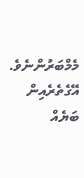މެމްބަރުންނެވެ. އޭގެތެރެއިން ބަޔެއް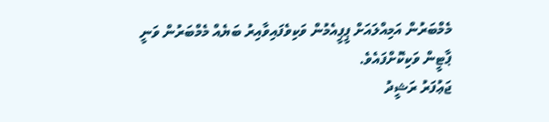މެމްބަރުން އަމިއްލައަށް ޕީޕީއެމުން ވަކިވެފައިވާއިރު ބަޔެއް މެމްބަރުން ވަނީ ޕާޓީން ވަކިކޮށްފައެވެ.
ޖަޢުފަރު ރަޝީދު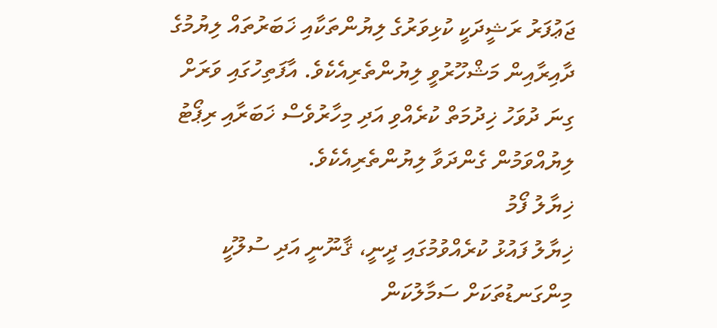ޖަޢުފަރު ރަޝީދަކީ ކުޅިވަރުގެ ލިޔުންތަކާއި ޚަބަރުތައް ލިޔުމުގެ ދާއިރާއިން މަޝްހޫރުވީ ލިޔުންތެރިއެކެވެ. އާފަތިހުގައި ވަރަށް ގިނަ ދުވަހު ޚިދުމަތް ކުރެއްވި އަދި މިހާރުވެސް ޚަބަރާއި ރިޕޯޓު ލިޔުއްވަމުން ގެންދަވާ ލިޔުންތެރިއެކެވެ.
ޚިޔާލު ފޯމު
ޚިޔާލު ފައުޅު ކުރެއްވުމުގައި ދީނީ، ޤާނޫނީ އަދި ސުލޫކީ މިންގަނޑުތަކަށް ސަމާލުކަން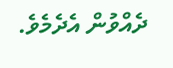ދެއްވުން އެދެމެވެ.